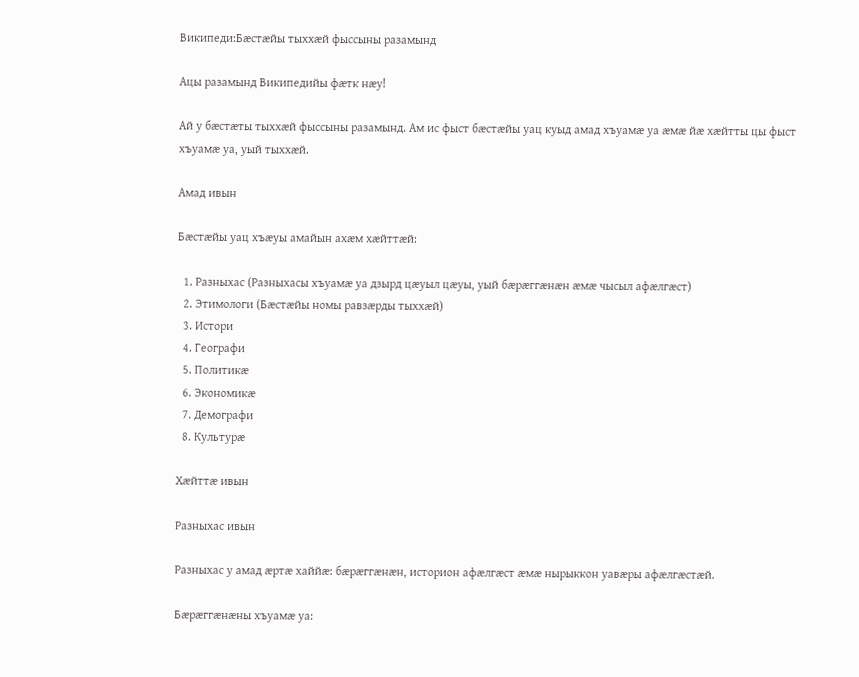Википеди:Бæстæйы тыххæй фыссыны разамынд

Ацы разамынд Википедийы фæтк нæу!

Ай у бæстæты тыххæй фыссыны разамынд. Ам ис фыст бæстæйы уац куыд амад хъуамæ уа æмæ йæ хæйтты цы фыст хъуамæ уа, уый тыххæй.

Амад ивын

Бæстæйы уац хъæуы амайын ахæм хæйттæй:

  1. Разныхас (Разныхасы хъуамæ уа дзырд цæуыл цæуы, уый бæрæггæнæн æмæ чысыл афæлгæст)
  2. Этимологи (Бæстæйы номы равзæрды тыххæй)
  3. Истори
  4. Географи
  5. Политикæ
  6. Экономикæ
  7. Демографи
  8. Культурæ

Хæйттæ ивын

Разныхас ивын

Разныхас у амад æртæ хаййæ: бæрæггæнæн, историон афæлгæст æмæ нырыккон уавæры афæлгæстæй.

Бæрæггæнæны хъуамæ уа: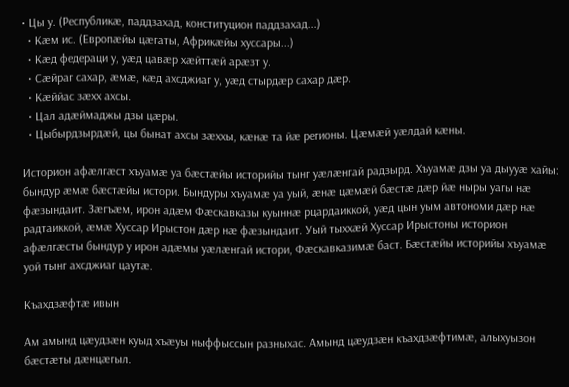• Цы у. (Республикæ, паддзахад, конституцион паддзахад...)
  • Кæм ис. (Европæйы цæгаты, Африкæйы хуссары...)
  • Кæд федераци у, уæд цавæр хæйттæй арæзт у.
  • Сæйраг сахар, æмæ, кæд ахсджиаг у, уæд стырдæр сахар дæр.
  • Кæййас зæхх ахсы.
  • Цал адæймаджы дзы цæры.
  • Цыбырдзырдæй, цы бынат ахсы зæххы, кæнæ та йæ регионы. Цæмæй уæлдай кæны.

Историон афæлгæст хъуамæ уа бæстæйы историйы тынг уæлæнгай радзырд. Хъуамæ дзы уа дыууæ хайы: бындур æмæ бæстæйы истори. Бындуры хъуамæ уа уый, æнæ цæмæй бæстæ дæр йæ ныры уагы нæ фæзындаит. Зæгъæм, ирон адæм Фæскавказы куыннæ рцардаиккой, уæд цын уым автономи дæр нæ радтаиккой, æмæ Хуссар Ирыстон дæр нæ фæзындаит. Уый тыххæй Хуссар Ирыстоны историон афæлгæсты бындур у ирон адæмы уæлæнгай истори, Фæскавказимæ баст. Бæстæйы историйы хъуамæ уой тынг ахсджиаг цаутæ.

Къахдзæфтæ ивын

Ам амынд цæудзæн куыд хъæуы ныффыссын разныхас. Амынд цæудзæн къахдзæфтимæ, алыхуызон бæстæты дæнцæгыл.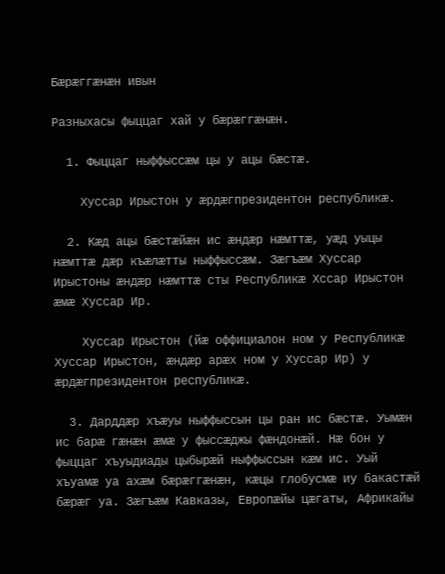Бæрæггæнæн ивын

Разныхасы фыццаг хай у бæрæггæнæн.

  1. Фыццаг ныффыссæм цы у ацы бæстæ.

    Хуссар Ирыстон у æрдæгпрезидентон республикæ.

  2. Кæд ацы бæстæйæн ис æндæр нæмттæ, уæд уыцы нæмттæ дæр къæлæтты ныффыссæм. Зæгъæм Хуссар Ирыстоны æндæр нæмттæ сты Республикæ Хссар Ирыстон æмæ Хуссар Ир.

    Хуссар Ирыстон (йæ оффициалон ном у Республикæ Хуссар Ирыстон, æндæр арæх ном у Хуссар Ир) у æрдæгпрезидентон республикæ.

  3. Дарддæр хъæуы ныффыссын цы ран ис бæстæ. Уымæн ис барæ гæнæн æмæ у фыссæджы фæндонæй. Нæ бон у фыццаг хъуыдиады цыбырæй ныффыссын кæм ис. Уый хъуамæ уа ахæм бæрæггæнæн, кæцы глобусмæ иу бакастæй бæрæг уа. Зæгъæм Кавказы, Европæйы цæгаты, Африкайы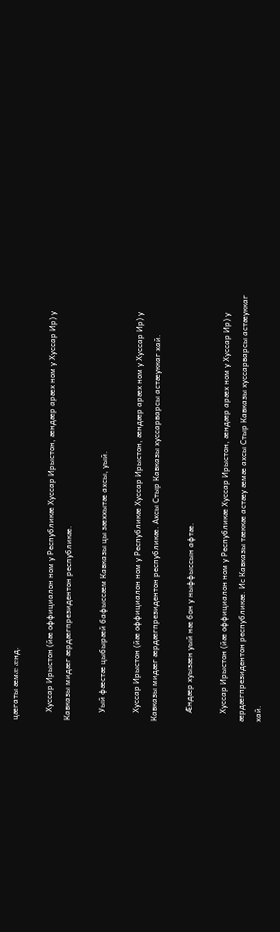цæгаты æмæ æнд.

    Хуссар Ирыстон (йæ оффициалон ном у Республикæ Хуссар Ирыстон, æндæр арæх ном у Хуссар Ир) у Кавказы мидæг æрдæгпрезидентон республикæ.

    Уый фæстæ цыбырæй бафыссæм Кавказы цы зæххытæ ахсы, уый.

    Хуссар Ирыстон (йæ оффициалон ном у Республикæ Хуссар Ирыстон, æндæр арæх ном у Хуссар Ир) у Кавказы мидæг æрдæгпрезидентон республикæ. Ахсы Стыр Кавказы хуссарварсы астæуккаг хай.

    Æндæр хуызæн уый нæ бон у ныффыссын афтæ.

    Хуссар Ирыстон (йæ оффициалон ном у Республикæ Хуссар Ирыстон, æндæр арæх ном у Хуссар Ир) у æрдæгпрезидентон республикæ. Ис Кавказы тæккæ астæу æмæ ахсы Стыр Кавказы хуссарварсы астæуккаг хай.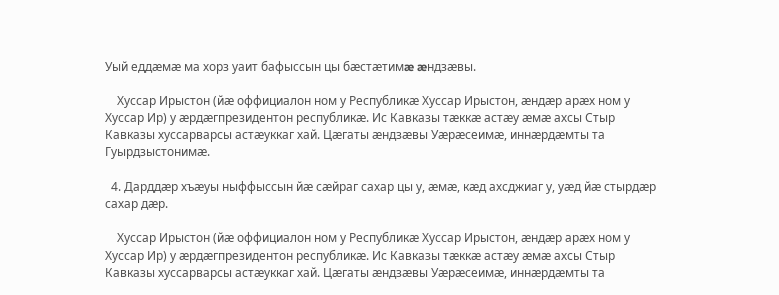Уый еддæмæ ма хорз уаит бафыссын цы бæстæтимæ æндзæвы.

    Хуссар Ирыстон (йæ оффициалон ном у Республикæ Хуссар Ирыстон, æндæр арæх ном у Хуссар Ир) у æрдæгпрезидентон республикæ. Ис Кавказы тæккæ астæу æмæ ахсы Стыр Кавказы хуссарварсы астæуккаг хай. Цæгаты æндзæвы Уæрæсеимæ, иннæрдæмты та Гуырдзыстонимæ.

  4. Дарддæр хъæуы ныффыссын йæ сæйраг сахар цы у, æмæ, кæд ахсджиаг у, уæд йæ стырдæр сахар дæр.

    Хуссар Ирыстон (йæ оффициалон ном у Республикæ Хуссар Ирыстон, æндæр арæх ном у Хуссар Ир) у æрдæгпрезидентон республикæ. Ис Кавказы тæккæ астæу æмæ ахсы Стыр Кавказы хуссарварсы астæуккаг хай. Цæгаты æндзæвы Уæрæсеимæ, иннæрдæмты та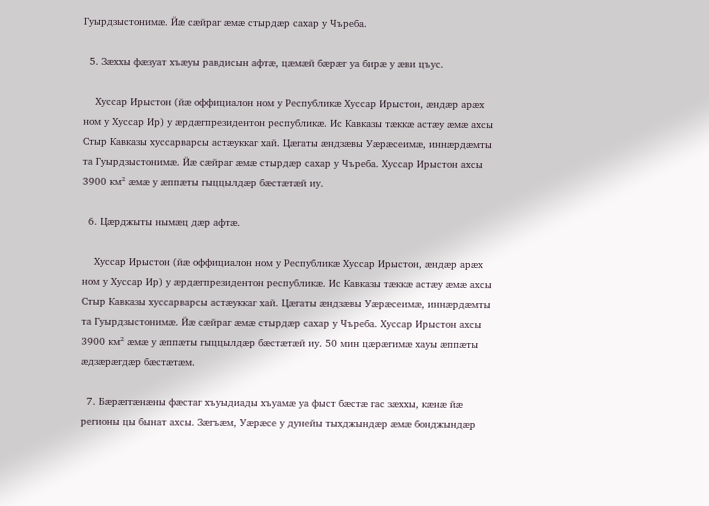Гуырдзыстонимæ. Йæ сæйраг æмæ стырдæр сахар у Чъреба.

  5. Зæххы фæзуат хъæуы равдисын афтæ, цæмæй бæрæг уа бирæ у æви цъус.

    Хуссар Ирыстон (йæ оффициалон ном у Республикæ Хуссар Ирыстон, æндæр арæх ном у Хуссар Ир) у æрдæгпрезидентон республикæ. Ис Кавказы тæккæ астæу æмæ ахсы Стыр Кавказы хуссарварсы астæуккаг хай. Цæгаты æндзæвы Уæрæсеимæ, иннæрдæмты та Гуырдзыстонимæ. Йæ сæйраг æмæ стырдæр сахар у Чъреба. Хуссар Ирыстон ахсы 3900 км² æмæ у æппæты гыццылдæр бæстæтæй иу.

  6. Цæрджыты нымæц дæр афтæ.

    Хуссар Ирыстон (йæ оффициалон ном у Республикæ Хуссар Ирыстон, æндæр арæх ном у Хуссар Ир) у æрдæгпрезидентон республикæ. Ис Кавказы тæккæ астæу æмæ ахсы Стыр Кавказы хуссарварсы астæуккаг хай. Цæгаты æндзæвы Уæрæсеимæ, иннæрдæмты та Гуырдзыстонимæ. Йæ сæйраг æмæ стырдæр сахар у Чъреба. Хуссар Ирыстон ахсы 3900 км² æмæ у æппæты гыццылдæр бæстæтæй иу. 50 мин цæрæгимæ хауы æппæты æдзæрæгдæр бæстæтæм.

  7. Бæрæггæнæны фæстаг хъуыдиады хъуамæ уа фыст бæстæ гас зæххы, кæнæ йæ регионы цы бынат ахсы. Зæгъæм, Уæрæсе у дунейы тыхджындæр æмæ бонджындæр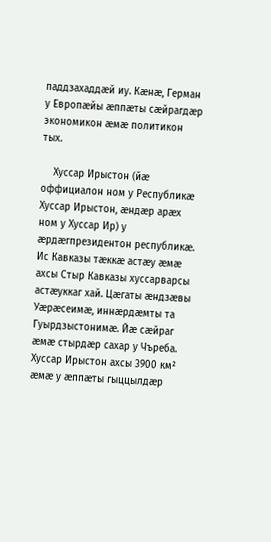паддзахаддæй иу. Кæнæ, Герман у Европæйы æппæты сæйрагдæр экономикон æмæ политикон тых.

    Хуссар Ирыстон (йæ оффициалон ном у Республикæ Хуссар Ирыстон, æндæр арæх ном у Хуссар Ир) у æрдæгпрезидентон республикæ. Ис Кавказы тæккæ астæу æмæ ахсы Стыр Кавказы хуссарварсы астæуккаг хай. Цæгаты æндзæвы Уæрæсеимæ, иннæрдæмты та Гуырдзыстонимæ. Йæ сæйраг æмæ стырдæр сахар у Чъреба. Хуссар Ирыстон ахсы 3900 км² æмæ у æппæты гыццылдæр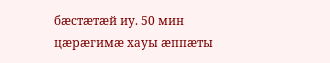бæстæтæй иу. 50 мин цæрæгимæ хауы æппæты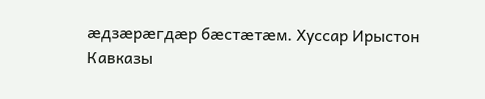æдзæрæгдæр бæстæтæм. Хуссар Ирыстон Кавказы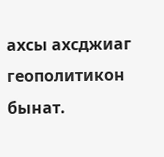ахсы ахсджиаг геополитикон бынат.